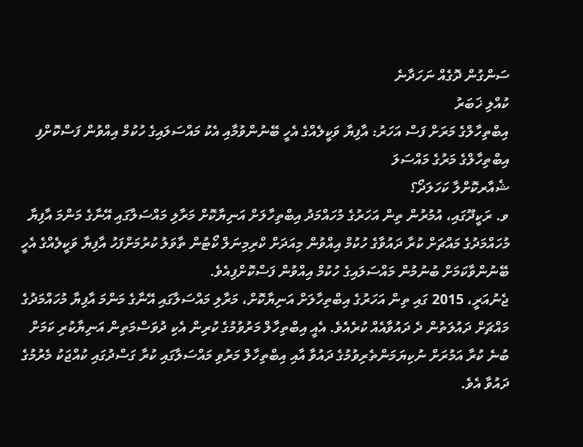ސަންގުން ދޮގެއް ނަހަދާނެ
ކުއްލި ޚަބަރު
އިބްތިހާލްގެ މަރަށް ފަސް އަހަރު: އާފިޔާ ވަކީލެއްގެ އެހީ ބޭނުންވުމާއި އެކު މައްސަލައިގެ ހުކުމް އިއްވުން ފަސްކޮށްފި
އިބްތިހާލްގެ މަރުގެ މައްސަލަ
ޝެއާރކޮށްލާ ކަހަލަދޯ؟
ވ. ރަކީދޫގައި، އުމުރުން ތިން އަހަރުގެ މުހައްމަދު އިބްތިހާލަށް އަނިޔާކޮށް މަރާލި މައްސަލާގައި އޭނާގެ މަންމަ އާފިޔާ މުހައްމަދުގެ މައްޗަށް ކުރާ ދައުވާގެ ހުކުމް އިއްވުން މިއަދަށް ކްރިމިނަލް ކޯޓުން ތާވަލު ކުރުމަށްފަހު އާފިޔާ ވަކީލެއްގެ އެހީ ބޭނުންވާކަމަށް ބުނުމުން މައްސަލައިގެ ހުކުމް އިއްވުން ފަސްކޮށްފިއެވެ.
ޖެނުއަރީ، 2015 ގައި ތިން އަހަރުގެ އިބްތިހާލަށް އަނިޔާކޮށް، މަރާލި މައްސަލާގައި އޭނާގެ މަންމަ އާފިޔާ މުހައްމަދުގެ މައްޗަށް ދައުލަތުން ދެ ދައުވާއެއް ކުރެއެވެ. އެއީ އިބްތިހާލް މަރުވުމުގެ ކުރިން އެކި ދުވަސްމަތިން އަނިޔާކުރި ކަމަށް ބުނެ ކުރާ އަމުރަށް ނުކިޔަމަންތެރިވުމުގެ ދައުވާ އާއި އިބްތިހާލް މަރުވި މައްސަލާގައި ކުރާ ގަސްދުގައި ކުއްޖަކު މެރުމުގެ ދައުވާ އެވެ.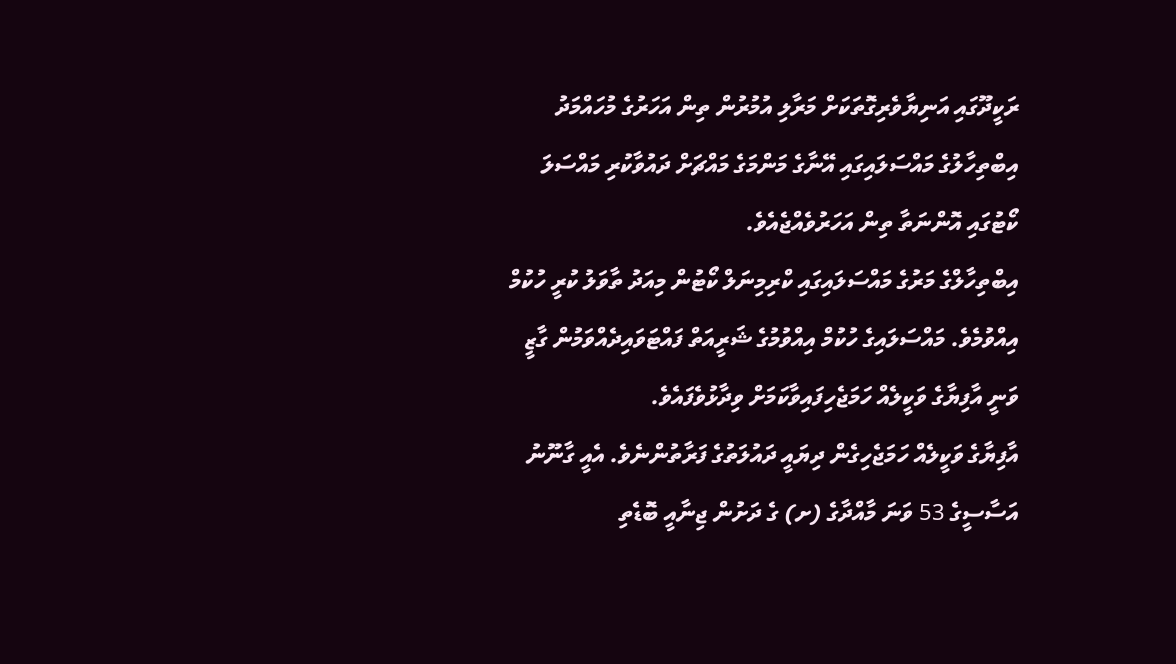ރަކީދޫގައި އަނިޔާވެރިގޮތަކަށް މަރާލި އުމުރުން ތިން އަހަރުގެ މުހައްމަދު އިބްތިހާލުގެ މައްސަލައިގައި އޭނާގެ މަންމަގެ މައްޗަށް ދައުވާކުރި މައްސަލަ ކޯޓުގައި އޮންނަތާ ތިން އަހަރުވެއްޖެއެވެ.
އިބްތިހާލްގެ މަރުގެ މައްސަލައިގައި ކްރިމިނަލް ކޯޓުން މިއަދު ތާވަލު ކުރީ ހުކުމް އިއްވުމެވެ. މައްސަލައިގެ ހުކުމް އިއްވުމުގެ ޝަރީއަތް ފައްޓަވައިދެއްވަމުން ގާޒީ ވަނީ އާފިޔާގެ ވަކީލެއް ހަމަޖެހިފައިވާކަމަށް ވިދާޅުވެފައެވެ.
އާފިޔާގެ ވަކީލެއް ހަމަޖެހިގެން ދިޔައީ ދައުލަތުގެ ފަރާތުންނެވެ. އެއީ ގާނޫނު އަސާސީގެ 53 ވަނަ މާއްދާގެ (ށ) ގެ ދަށުން ޖިނާއީ ބޮޑެތި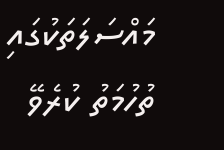މައްސަލަތަކުގައި ތުހުމަތު ކުރެވޭ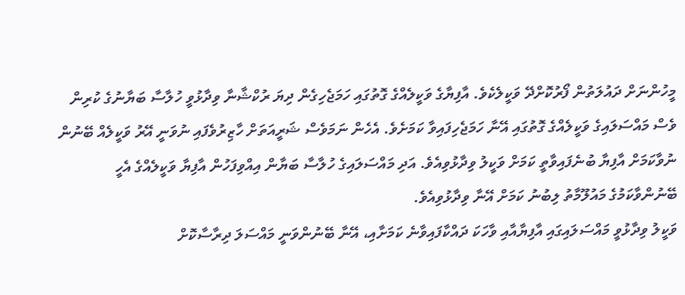މީހުންނަށް ދައުލަތުން ފޯރުކޮށްދޭ ވަކީލެކެވެ. އާފިޔާގެ ވަކީލެއްގެ ގޮތުގައި ހަމަޖެހިގެން ދިޔަ ރުކްޝާނާ ވިދާޅުވީ ހުލާސާ ބަޔާނުގެ ކުރިން ވެސް މައްސަލައިގެ ވަކީލެއްގެ ގޮތުގައި އޭނާ ހަމަޖެހިފައިވާ ކަމަށެވެ. އެހެން ނަމަވެސް ޝަރީއަތަށް ހާޒިރުވެފައި ނުވަނީ އޭރު ވަކީލެއް ބޭނުން ނުވާކަމަށް އާފިޔާ ބުނެފައިވާތީ ކަމަށް ވަކީލު ވިދާޅުވިއެވެ. އަދި މައްސަލައިގެ ހުލާސާ ބަޔާން އިއްވިފަހުން އާފިޔާ ވަކީލެއްގެ އެހީ ބޭނުންވާކަމުގެ މައުލޫމާތު ލިބުނު ކަމަށް އޭނާ ވިދާޅުވިއެވެ.
ވަކީލު ވިދާޅުވީ މައްސަލައިގައި އާފިޔާއާއި ވާހަކަ ދައްކާފައިވާނެ ކަމަށާއި، އޭނާ ބޭނުންވަނީ މައްސަލަ ދިރާސާކޮށް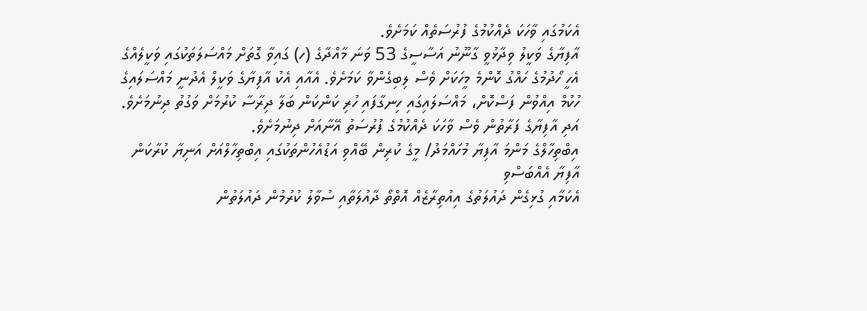އެކަމުގައި ވާހަކަ ދެއްކުމުގެ ފުރުސަތެއް ކަމަށެވެ.
އާފިޔާގެ ވަކީލު ވިދާޅުވީ ގާނޫނު އަސާސީގެ 53 ވަނަ މާއްދާގެ (ހ) ގައިވާ ގޮތަށް މައްސަލަތަކުގައި ވަކީލެއްގެ އެހީ ހޯދުމުގެ ހައްގު ކޮންމެ މީހަކަށް ވެސް ލިބިގެންވާ ކަމަށެވެ. އެއާއި އެކު އާފިޔާގެ ވަކީލް އެދުނީ މައްސަލައިގެ ހުކުމް އިއްވުން ފަސްކޮށް، މައްސަލައިގައި ހިނގާފައި ހުރި ކަންކަން ބަލާ ދިރާސާ ކުރުމަށް ވަގުތު ދިނުމަށެވެ. އަދި އާފިޔާގެ ފަރާތުން ވެސް ވާހަކަ ދެއްކުމުގެ ފުރުސަތު އޭނާއަށް ދިނުމަށެވެ.
އިބްތިހާލްގެ މަންމަ އާފިޔާ މުހައްމަދު/ މީގެ ކުރިން ބޭއްވި އަޑުއެހުންތަކުގައި އިބްތިހާލްއަށް އަނިޔާ ކުރާކަން އާފިޔާ އެއްބަސްވި
އެކަމާއި ގުޅިގެން ދައުލަތުގެ އިއުތިރާޒެއް އޮތްތޯ ދާއުލަތާއި ސުވާލު ކުރުމުން ދައުލަތުން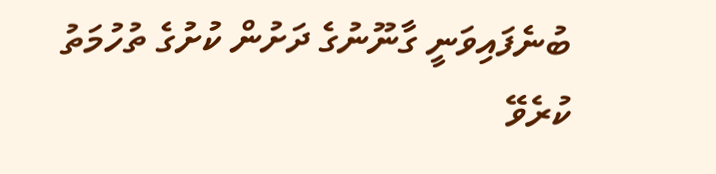ބުނެފައިވަނީ ގާނޫނުގެ ދަށުން ކުށުގެ ތުހުމަތު ކުރެވޭ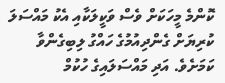ކޮންމެ މީހަކަށް ވެސް ވަކީލަކާއި އެކު މައްސަލަ ކުރިޔަށް ގެންދިއުމުގެ ހައްގު ލިބިގެންވާ ކަމަށެވެ. އަދި މައްސަލައިގެ ހުކުމް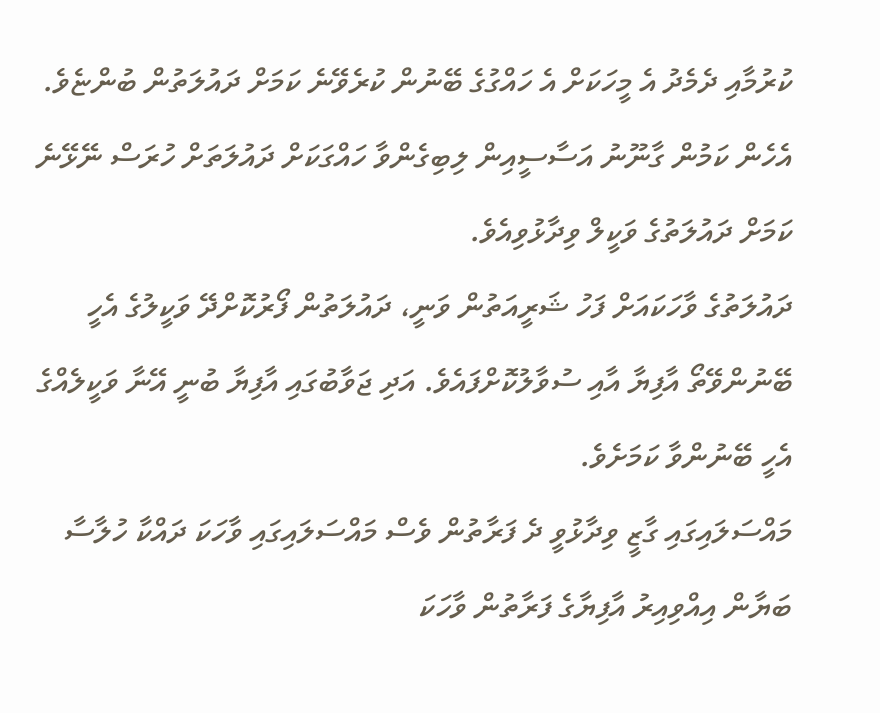ކުރުމާއި ދެމެދު އެ މީހަކަށް އެ ހައްގުގެ ބޭނުން ކުރެވޭނެ ކަމަށް ދައުލަތުން ބުންޏެވެ. އެހެން ކަމުން ގާނޫނު އަސާސީއިން ލިބިގެންވާ ހައްގަކަށް ދައުލަތަށް ހުރަސް ނޭޅޭނެ ކަމަށް ދައުލަތުގެ ވަކީލް ވިދާޅުވިއެވެ.
ދައުލަތުގެ ވާހަކައަށް ފަހު ޝަރީއަތުން ވަނީ، ދައުލަތުން ފޯރުކޮށްދޭ ވަކީލުގެ އެހީ ބޭނުންވޭތޯ އާފިޔާ އާއި ސުވާލުކޮށްފައެވެ. އަދި ޖަވާބުގައި އާފިޔާ ބުނީ އޭނާ ވަކީލެއްގެ އެހީ ބޭނުންވާ ކަމަށެވެ.
މައްސަލައިގައި ގާޒީ ވިދާޅުވީ ދެ ފަރާތުން ވެސް މައްސަލައިގައި ވާހަކަ ދައްކާ ހުލާސާ ބަޔާން އިއްވިއިރު އާފިޔާގެ ފަރާތުން ވާހަކަ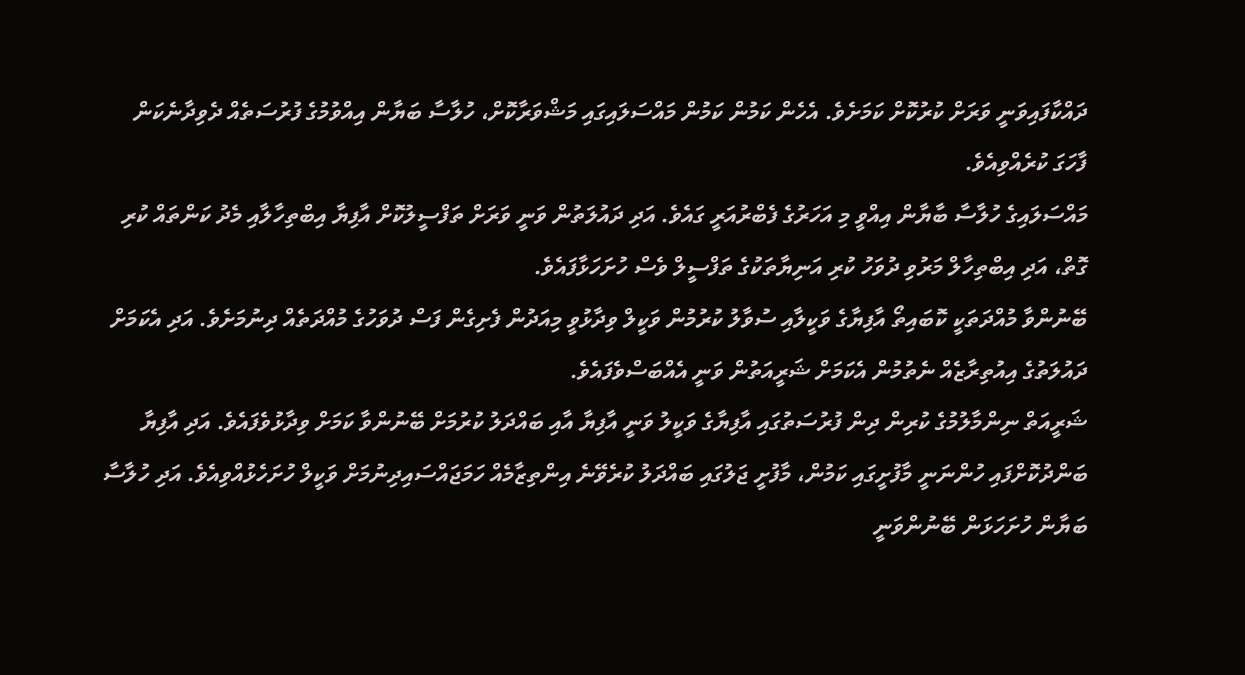ދައްކާފައިވަނީ ވަރަށް ކުރުކޮށް ކަމަށެވެ. އެހެން ކަމުން ކަމުން މައްސަލައިގައި މަޝްވަރާކޮށް، ހުލާސާ ބަޔާން އިއްވުމުގެ ފުރުސަތެއް ދެވިދާނެކަން ފާހަގަ ކުރެއްވިއެވެ.
މައްސަލައިގެ ހުލާސާ ބާޔާން އިއްވީ މި އަހަރުގެ ފެބްރުއަރީ ގައެވެ. އަދި ދައުލަތުން ވަނީ ވަރަށް ތަފްސީލުކޮށް އާފިޔާ އިބްތިހާލާއި މެދު ކަންތައް ކުރި ގޮތް، އަދި އިބްތިހާލް މަރުވި ދުވަހު ކުރި އަނިޔާތަކުގެ ތަފްސީލް ވެސް ހުށަހަޅާފައެވެ.
ބޭނުންވާ މުއްދަތަކީ ކޮބައިތޯ އާފިޔާގެ ވަކީލާއި ސުވާލު ކުރުމުން ވަކީލް ވިދާޅުވީ މިއަދުން ފެށިގެން ފަސް ދުވަހުގެ މުއްދަތެއް ދިނުމަށެވެ. އަދި އެކަމަށް ދައުލަތުގެ އިއުތިރާޒެއް ނެތުމުން އެކަމަށް ޝަރީއަތުން ވަނީ އެއްބަސްވެފައެވެ.
ޝަރީއަތް ނިންމާލުމުގެ ކުރިން ދިން ފުރުސަތުގައި އާފިޔާގެ ވަކީލު ވަނީ އާފިޔާ އާއި ބައްދަލު ކުރުމަށް ބޭނުންވާ ކަމަށް ވިދާޅުވެފައެވެ. އަދި އާފިޔާ ބަންދުކޮށްފައި ހުންނަނީ މާފުށީގައި ކަމުން، މާފުށީ ޖަލުގައި ބައްދަލު ކުރެވޭނެ އިންތިޒާމެއް ހަމަޖައްސައިދިނުމަށް ވަކީލް ހުށަހެޅުއްވިއެވެ. އަދި ހުލާސާ ބަޔާން ހުށަހަޅަން ބޭނުންވަނީ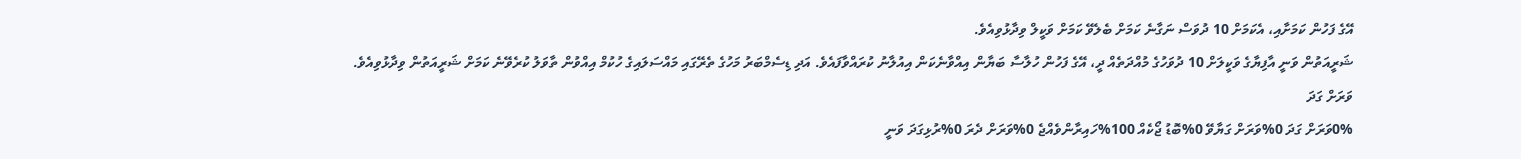އޭގެ ފަހުން ކަމަށާއި، އެކަމަށް 10 ދުވަސް ނަގާނެ ކަމަށް ބެލެވޭ ކަމަށް ވަކީލް ވިދާޅުވިއެވެ.
ޝަރީއަތުން ވަނީ އާފިޔާގެ ވަކީލަށް 10 ދުވަހުގެ މުއްދަތެއް ދީ، އޭގެ ފަހުން ހުލާސާ ބަޔާން އިއްވާނެކަން އިއުލާނު ކުރައްވާފައެވެ. އަދި ޑިސެމްބަރު މަހުގެ ތެރޭގައި މައްސަލައިގެ ހުކުމް އިއްވުން ތާވަލު ކުރެވޭނެ ކަމަށް ޝަރީއަތުން ވިދާޅުވިއެވެ.
ވަރަށް ގަދަ
0%ވަރަށް ގަދަ 0%ވަރަށް ގަޔާވޭ 0%ބޮޑު ޖޯކެއް 100%ހައިރާންވެއްޖެ 0%ވަރަށް ދެރަ 0%ރުޅިގަދަ ވަނީ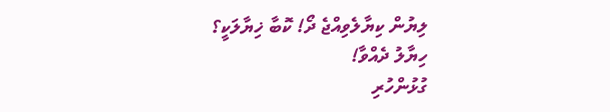ލިޔުން ކިޔާލެވިއްޖެ ދޯ! ކޮބާ ޚިޔާލަކީ؟
ހިޔާލު ދެއްވާ!
ގުޅުންހުރި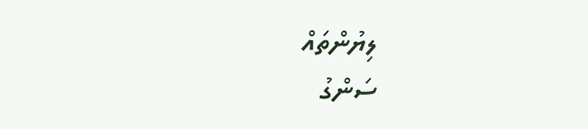ލިޔުންތައް
ސަންގު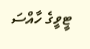ޓީވީގެ ހާއްސަ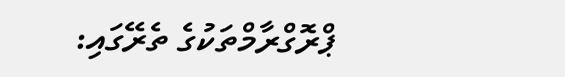ޕްރޮގްރާމްތަކުގެ ތެރޭގައި: